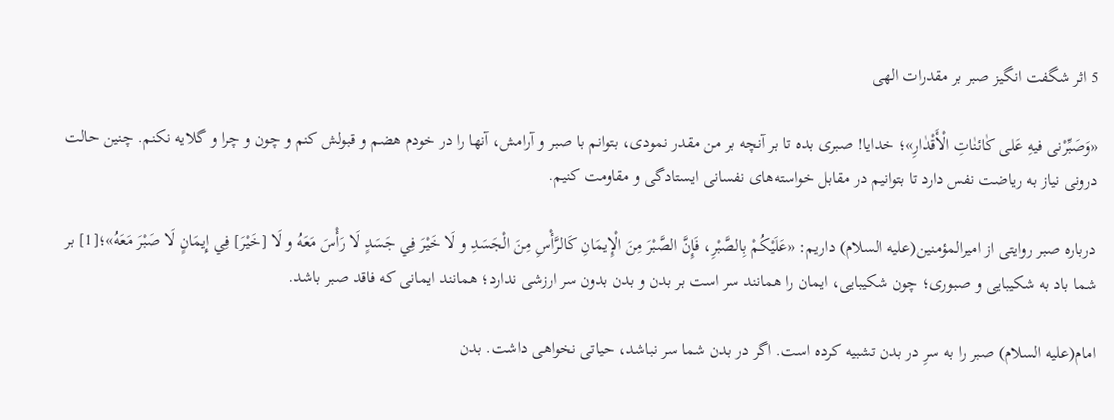5 اثر شگفت انگیز صبر بر مقدرات الهی

«وَصَبِّرْنى فیهِ عَلى کٰائنٰاتِ الْأَقْدٰارِ»؛ خدایا! صبری بده تا بر آنچه بر من مقدر نمودی، بتوانم با صبر و آرامش، آنها را در خودم هضم و قبولش کنم و چون و چرا و گلایه نکنم. چنین حالت درونی نیاز به ریاضت نفس دارد تا بتوانیم در مقابل خواسته‌های نفسانی ایستادگی و مقاومت کنیم.

درباره صبر روایتی از امیرالمؤمنین(علیه السلام) داریم: «عَلَيْكُمْ بِالصَّبْرِ، فَإِنَّ الصَّبْرَ مِنَ الْإِيمَانِ كَالرَّأْسِ مِنَ الْجَسَدِ و لَا خَيْرَ فِي جَسَدٍ لَا رَأْسَ مَعَهُ و لَا [خَيْرَ] فِي إِيمَانٍ لَا صَبْرَ مَعَهُ»؛[1] بر شما باد به شكيبايى و صبوری؛ چون شكيبايى، ايمان را همانند سر است بر بدن و بدن بدون سر ارزشی ندارد؛ همانند ایمانی که فاقد صبر باشد.

امام(علیه السلام) صبر را به سرِ در بدن تشبیه کرده است. اگر در بدن شما سر نباشد، حیاتی نخواهی داشت. بدن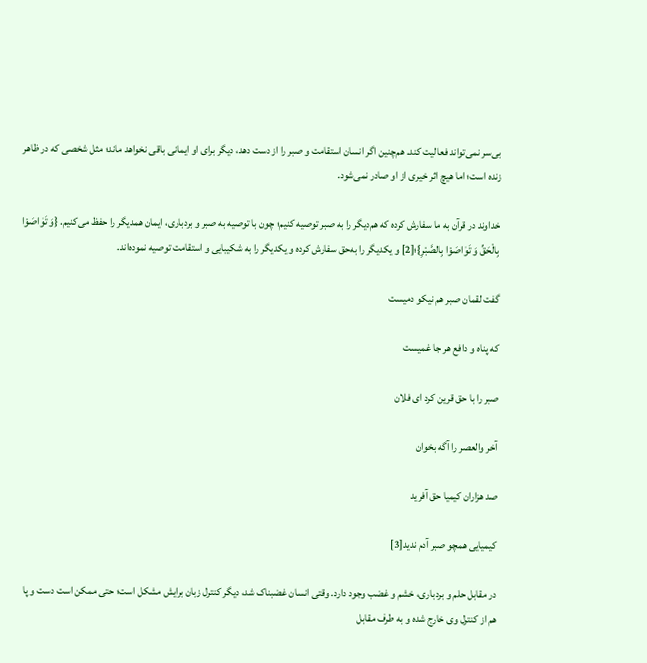بی‌سر نمی‌تواند فعالیت کند. هم‌چنین اگر انسان استقامت و صبر را از دست دهد، دیگر برای او ایمانی باقی نخواهد ماند؛ مثل شخصی که در ظاهر زنده است؛ اما هیچ اثر خیری از او صادر نمی‌شود.

خداوند در قرآن به ما سفارش کرده که هم‌دیگر را به صبر توصیه کنیم؛ چون با توصیه به صبر و بردباری، ایمان همدیگر را حفظ می‌کنیم. {وَ تَوٰاصَوْا بِالْحَقِّ وَ تَوٰاصَوْا بِالصَّبْرِ}؛[2] و يكديگر را به‌‌حق سفارش كرده و يكديگر را به شكيبايى و استقامت توصيه نموده‌اند.

گفت لقمان صبر هم نیکو دمیست

که پناه و دافع هر جا غمیست

صبر را با حق قرین کرد ای فلان

آخر والعصر را آگه بخوان

صد هزاران کیمیا حق آفرید

کیمیایی همچو صبر آدم ندید[3]

در مقابل حلم و بردباری، خشم و غضب وجود دارد. وقتی انسان غضبناک شد، دیگر کنترل زبان برایش مشکل است؛ حتی ممکن است دست و پا هم از کنترل وی خارج شده و به طرف مقابل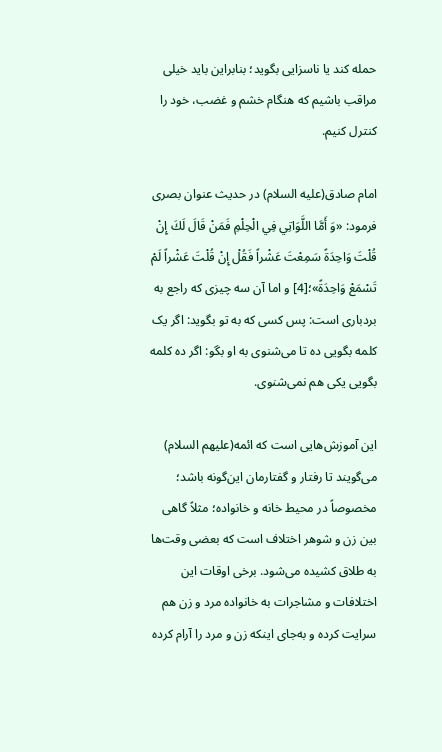حمله ‌کند یا ناسزایی بگوید؛ بنابراین باید خیلی مراقب باشیم که هنگام خشم و غضب، خود را کنترل کنیم.

امام صادق(علیه السلام) در حدیث عنوان بصری فرمود‌: «وَ أَمَّا اللَّوَاتِي فِي الْحِلْمِ فَمَنْ قَالَ لَكَ إِنْ قُلْتَ وَاحِدَةً سَمِعْتَ عَشْراً فَقُلْ إِنْ قُلْتَ عَشْراً لَمْ تَسْمَعْ وَاحِدَةً»؛[4] و اما آن سه چیزی که راجع به بردباری است: پس کسی که به تو بگوید: اگر یک کلمه بگویی ده تا می‌شنوی به او بگو: اگر ده کلمه بگویی یکی هم نمی‌شنوی.

این آموزش‌هایی است که ائمه(علیهم السلام) می‌گویند تا رفتار و گفتارمان این‌گونه باشد؛ مخصوصاً در محیط خانه و خانواده؛ مثلاً گاهی بین زن و شوهر اختلاف است که بعضی وقت‌ها به طلاق کشیده می‌شود. برخی اوقات این اختلافات و مشاجرات به خانواده مرد و زن هم سرایت کرده و به‌جای اینکه زن و مرد را آرام کرده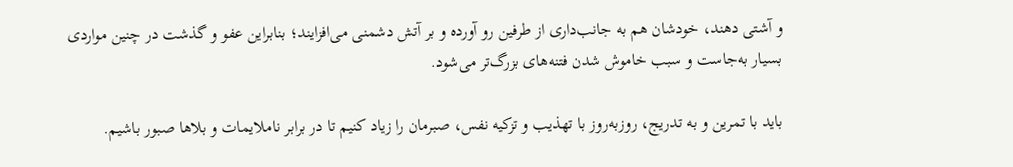و آشتی دهند، خودشان هم به جانب‌داری از طرفین رو آورده و بر آتش دشمنی می‌افزایند؛ بنابراین عفو و گذشت در چنین مواردی بسیار به‌جاست و سبب خاموش شدن فتنه‌های بزرگ‌تر می‌شود.

باید با تمرین و به تدریج، روز‌به‌روز با تهذیب و تزکیه نفس، صبرمان را زیاد کنیم تا در برابر ناملایمات و بلاها صبور باشیم.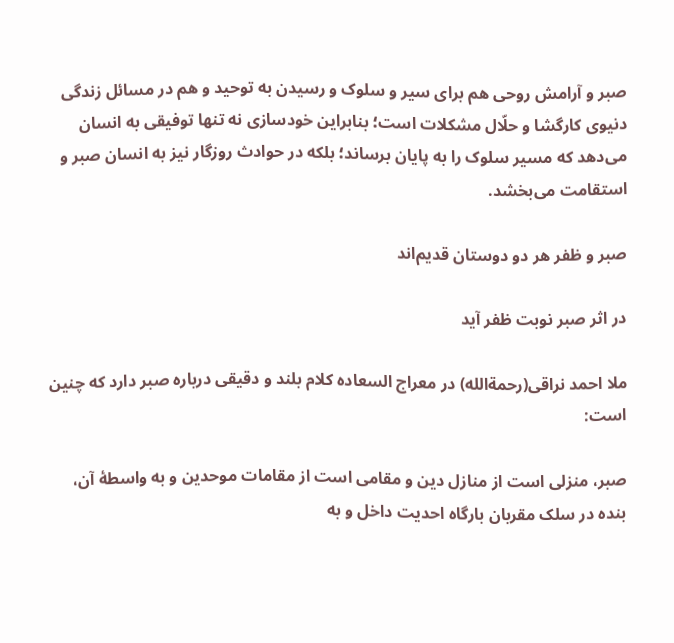صبر و آرامش روحی هم برای سیر و سلوک و رسیدن به توحید و هم در مسائل زندگی دنیوی کارگشا و حلّال مشکلات است؛ بنابراین خودسازی نه تنها توفیقی به انسان می‌دهد که مسیر سلوک را به پایان برساند؛ بلکه در حوادث روزگار نیز به انسان صبر و استقامت می‌بخشد.

صبر و ظفر هر دو دوستان قدیم‌اند

در اثر صبر نوبت ظفر آید

ملا احمد نراقی(رحمةالله) در معراج السعاده کلام بلند و دقیقی درباره صبر دارد که چنین است:

صبر، منزلى است از منازل دين و مقامى است از مقامات موحدين و به واسطۀ آن، بنده در سلک مقربان بارگاه احديت داخل و به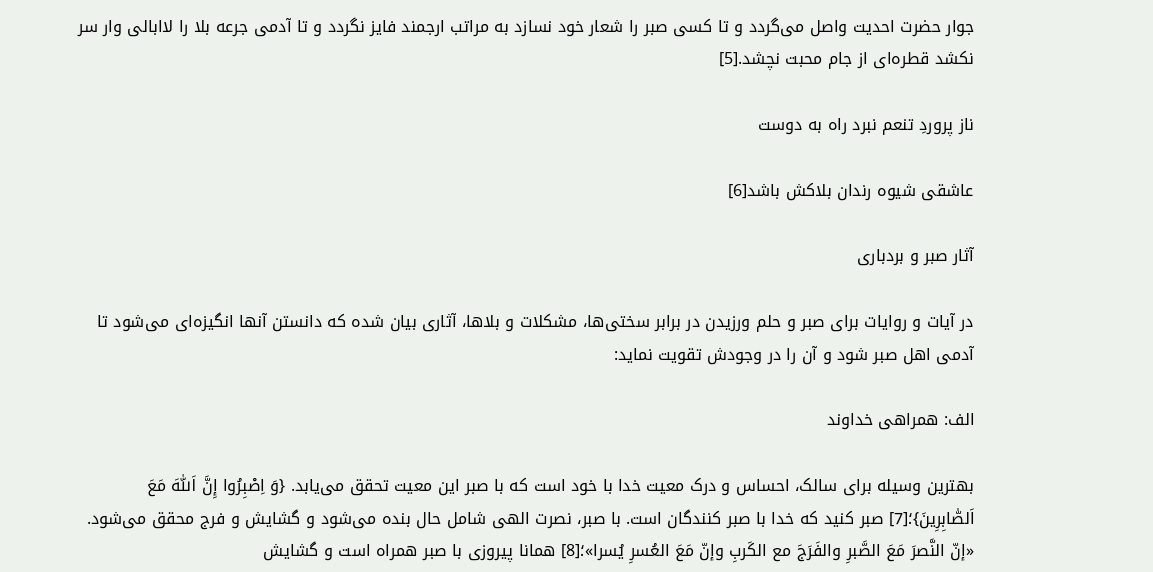جوار حضرت احديت واصل مى‌گردد و تا كسى صبر را شعار خود نسازد به مراتب ارجمند فايز نگردد و تا آدمى جرعه بلا را لا‌ابالی وار سر نكشد قطره‌اى از جام محبت نچشد.[5]

ناز پروردِ تنعم نبرد راه به دوست

عاشقى شيوه رندان بلاكش باشد[6]

آثار صبر و بردباری

در آیات و روایات برای صبر و حلم ورزیدن در برابر سختی‌ها، مشکلات و بلاها، آثاری بیان شده که دانستن آنها انگیزه‌ای می‌شود تا آدمی اهل صبر شود و آن را در وجودش تقویت نماید:

الف: همراهی خداوند

بهترین وسیله برای سالک، احساس و درک معیت خدا با خود است که با صبر این معیت تحقق می‌یابد. {وَ اِصْبِرُوا إِنَّ اَللّٰهَ مَعَ اَلصّٰابِرِينَ}؛[7] صبر كنيد كه خدا با صبر كنندگان است. با صبر، نصرت الهی شامل حال بنده می‌شود و گشایش و فرج محقق می‌شود. «إنّ النَّصرَ مَعَ الصَّبرِ والفَرَجَ مع الكَربِ وإنّ مَعَ العُسرِ يُسرا»؛[8] همانا پيروزى با صبر همراه است و گشايش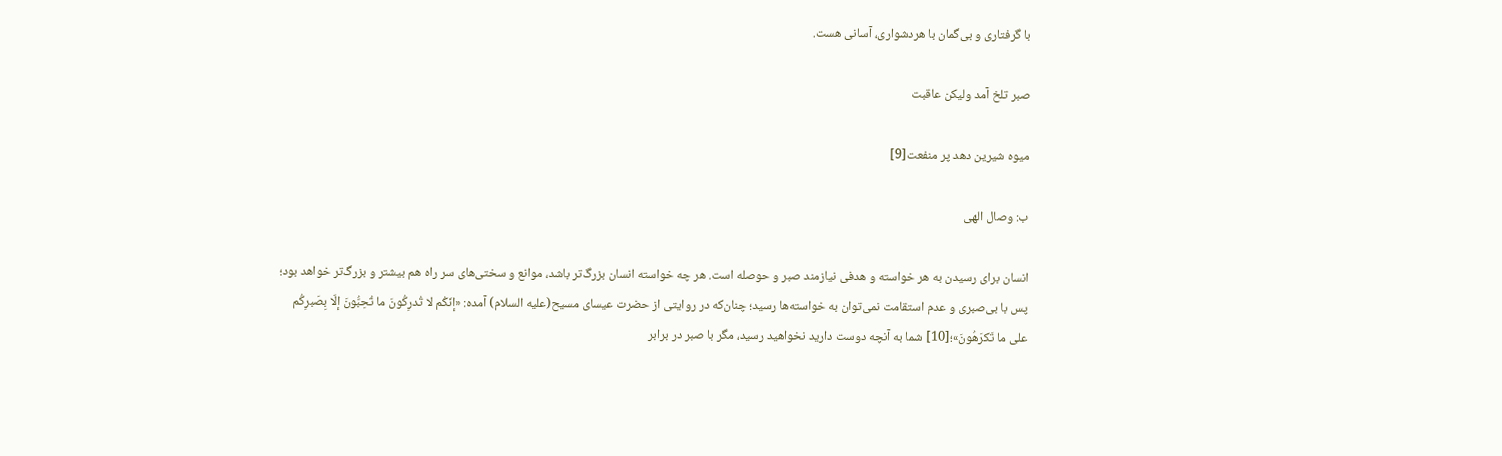با گرفتارى و بى‌گمان با هر‌دشوارى، آسانى هست.

صبر تلخ آمد وليكن عاقبت

ميوه شيرين دهد پر منفعت[9]

ب: وصال الهی

انسان برای رسیدن به هر خواسته و هدفی نیازمند صبر و حوصله است. هر چه خواسته انسان بزرگ‌تر باشد، موانع و سختی‌های سر راه هم بیشتر و بزرگ‌تر خواهد بود؛ پس با بی‌صبری و عدم استقامت نمی‌توان به خواسته‌ها رسید؛ چنان‌که در روایتی از حضرت عیسای مسیح(علیه السلام) آمده: «إنّكُم لا تُدرِكُونَ ما تُحِبُّونَ إلّا بِصَبرِكُم على ما تَكرَهُونَ»؛[10] شما به آنچه دوست داريد نخواهيد رسيد، مگر با صبر در برابر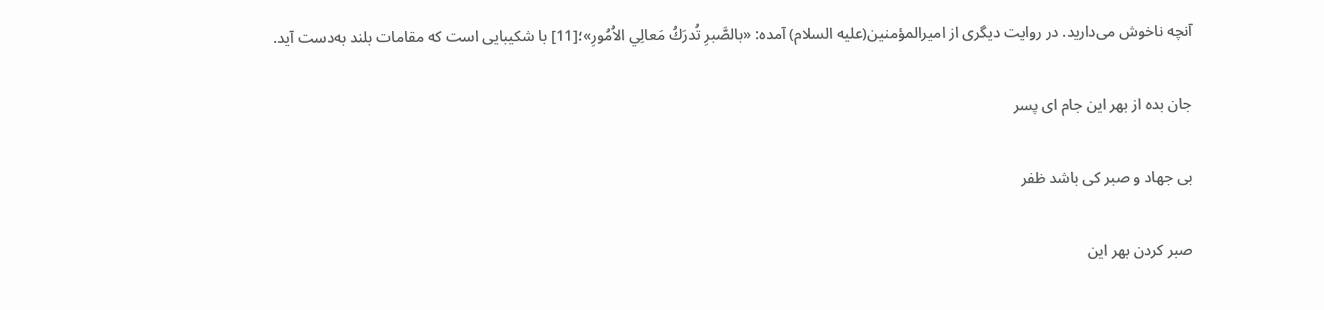آنچه ناخوش مى‌داريد. در روایت دیگری از امیرالمؤمنین(علیه السلام) آمده: «بالصَّبرِ تُدرَكُ مَعالِي الاُمُورِ»؛[11] با شكيبايى است كه مقامات بلند به‌دست آید.

جان بده از بهر این جام ای پسر

بی جهاد و صبر کی باشد ظفر

صبر کردن بهر این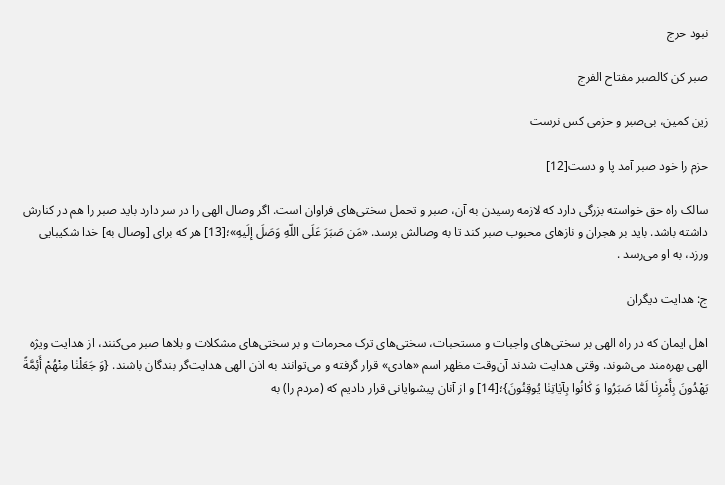نبود حرج

صبر کن کالصبر مفتاح الفرج

زین کمین، بی‌صبر و حزمی کس نرست

حزم را خود صبر آمد پا و دست[12]

سالک راه حق خواسته بزرگی دارد که لازمه رسیدن به آن، صبر و تحمل سختی‌های فراوان است. اگر وصال الهی را در سر دارد باید صبر را هم در کنارش داشته باشد. باید بر هجران و نازهای محبوب صبر کند تا به وصالش برسد. «مَن صَبَرَ عَلَى اللّهِ وَصَلَ إلَيهِ»؛[13] هر كه براى [وصال به] خدا شكيبايى ورزد، به او مى‌رسد .

ج: هدایت دیگران

اهل ایمان ‌که در راه الهی بر سختی‌های واجبات و مستحبات، سختی‌های ترک محرمات و بر سختی‌های مشکلات و بلاها صبر می‌کنند، از هدایت ویژه الهی بهره‌مند می‌شوند. وقتی هدایت شدند آن‌وقت مظهر اسم «هادی» قرار گرفته و می‌توانند به اذن الهی هدایت‌گر بندگان باشند. {وَ جَعَلْنٰا مِنْهُمْ أَئِمَّةً يَهْدُونَ بِأَمْرِنٰا لَمّٰا صَبَرُوا وَ كٰانُوا بِآيٰاتِنٰا يُوقِنُونَ}؛[14] و از آنان پيشوايانى قرار داديم كه (مردم را) به‌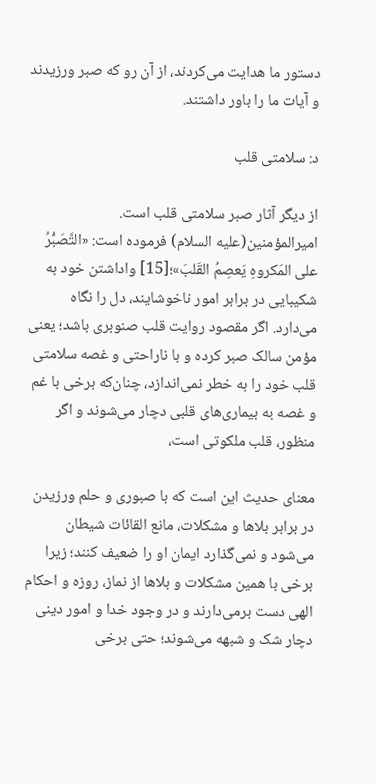دستور ما هدايت مى‌كردند، از آن رو كه صبر ورزيدند و آيات ما را باور داشتند.

د: سلامتی قلب

از دیگر آثار صبر سلامتی قلب است. امیرالمؤمنین(علیه السلام) فرموده است: «التَّصَبُّرُ على المَكروهِ يَعصِمُ القَلبَ»؛[15] واداشتن خود به شكيبايى در برابر امور ناخوشايند، دل را نگاه مى‌دارد. اگر مقصود روایت قلب صنوبری باشد؛ یعنی مؤمن سالک صبر کرده و با ناراحتی و غصه سلامتی قلب خود را به خطر نمی‌اندازد، چنان‌که برخی با غم و غصه‌ به بیماری‌های قلبی دچار می‌شوند و اگر منظور، قلب ملکوتی است،

معنای حدیث این است که با صبوری و حلم ورزیدن در برابر بلاها و مشکلات، مانع القائات شیطان می‌شود و نمی‌گذارد ایمان او را ضعیف کنند؛ زیرا برخی با همین مشکلات و بلاها از نماز، روزه و احکام الهی دست برمی‌دارند و در وجود خدا و امور دینی دچار شک و شبهه می‌شوند؛ حتی برخی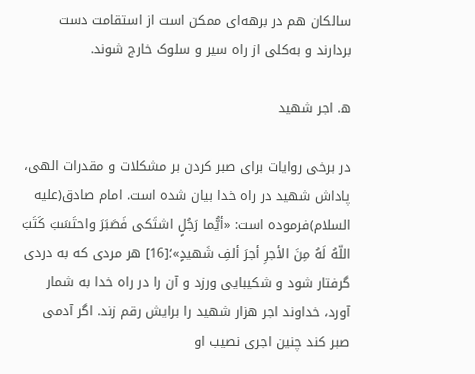سالکان هم در برهه‌ای ممکن است از استقامت دست بردارند و به‌کلی از راه سیر و سلوک خارج شوند.

ه. اجر شهید

در برخی روایات برای صبر کردن بر مشکلات و مقدرات الهی، پاداش شهید در راه خدا بیان شده است. امام صادق(علیه السلام)فرموده است: «أيُّما رَجُلٍ اشتَكى فَصَبَرَ واحتَسَبَ كَتَبَ اللّهُ لَهُ مِنَ الأجرِ أجرَ ألفِ شَهيدٍ»؛[16] هر مردى كه به دردى گرفتار شود و شكيبايى ورزد و آن را در راه خدا به شمار آورد، خداوند اجر هزار شهيد را برايش رقم زند. اگر آدمی صبر کند چنین اجری نصیب او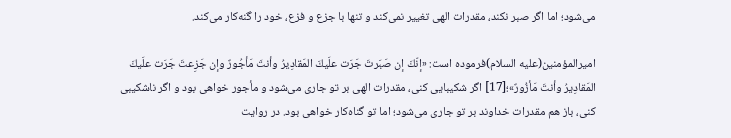می‌شود؛ اما اگر صبر نکند، مقدرات الهی تغییر نمی‌کند و تنها با جزع و فزع، خود را گنه‌کار می‌کند.

امیرالمؤمنین(علیه السلام)فرموده است: «إنّكَ إن صَبَرتَ جَرَت علَيكَ المَقادِيرُ وأنتَ مَأجُورٌ وإن جَزِعتَ جَرَت علَيكَ المَقادِيرُ وأنتَ مَأزُورٌ»؛[17] اگر شكيبايى كنى، مقدرات الهى بر تو جارى مى‌شود و مأجور خواهى بود و اگر ناشكيبى كنى، باز هم مقدرات خداوند بر تو جارى مى‌شود؛ اما تو گناه‌كار خواهى بود. در روایت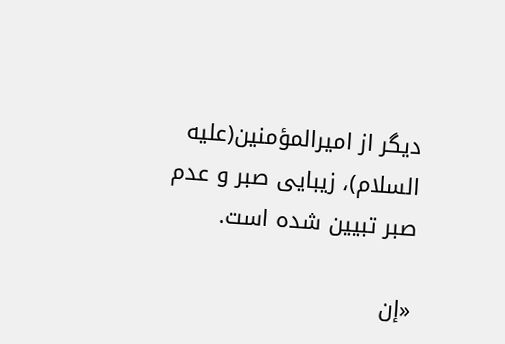دیگر از امیرالمؤمنین(علیه السلام)، زیبایی صبر و عدم صبر تبیین شده است.

«إن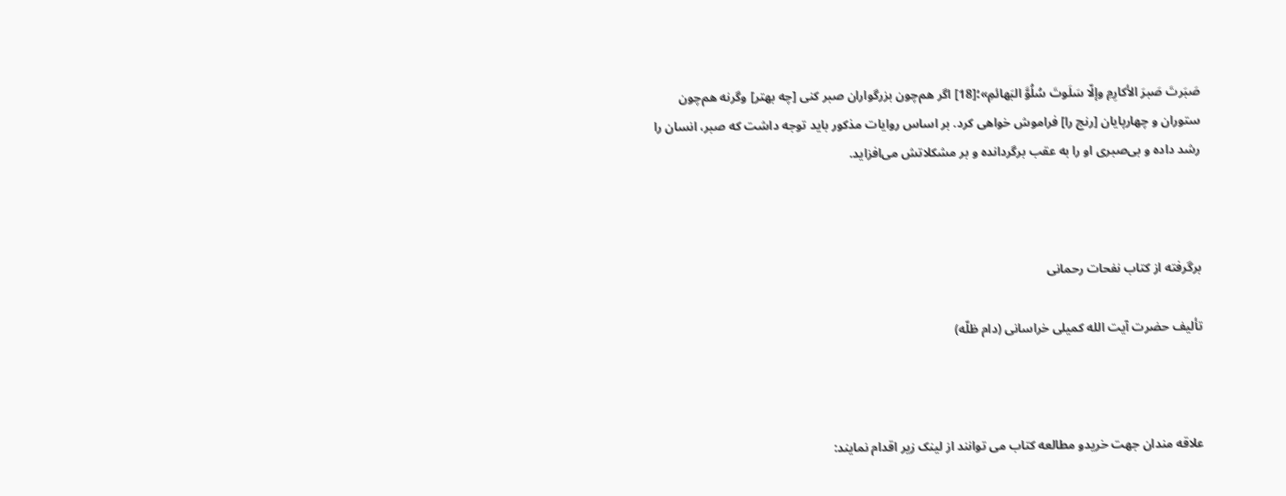صَبَرتَ صَبرَ الأكارِمِ وإلّا سَلَوتَ سُلُوَّ البَهائمِ»؛[18] اگر هم‌چون بزرگواران صبر كنى [چه بهتر] وگرنه هم‌چون ستوران و چهار‌پایان [رنج را] فراموش خواهى كرد. بر اساس روایات مذکور باید توجه داشت که صبر، انسان را رشد داده و بی‌صبری او را به عقب برگردانده و بر مشکلاتش می‌افزاید.



برگرفته از کتاب نفحات رحمانی

تألیف حضرت آیت الله کمیلی خراسانی (دام ظلّه)



علاقه مندان جهت خریدو مطالعه کتاب می توانند از لینک زیر اقدام نمایند: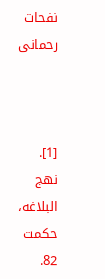نفحات رحمانی



[1]. نهج البلاغه، حکمت 82.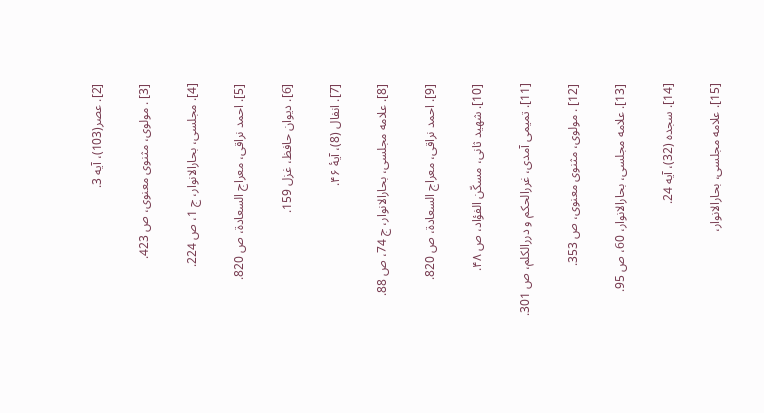[2]. عصر(103)، آیه 3.

[3] . مولوی، مثنوی معنوی، ص 423.

[4]. مجلسى، بحار‌الانوار، ج 1، ص 224.

[5]. احمد نراقی، معراج السعادة، ص 820.

[6]. دیوان حافظ، غزل 159.

[7]. انفال (8)، آيۀ ۴۶.

[8]. علامه مجلسی، بحار‌الانوار، ج 74، ص 88.

[9]. احمد نراقی، معراج السعادة، ص 820.

[10]. شهید ثانی، مسكّن الفؤاد، ص ۴۸.

[11]. تمیمی آمدی، غررالحکم و دررالکلم، ص 301.

[12] . مولوی، مثنوی معنوی، ص 353.

[13]. علامه مجلسی، بحارالانوار، 60، ص 95.

[14]. سجده (32)، آیه 24.

[15]. علامه مجلسی، بحارالانوار،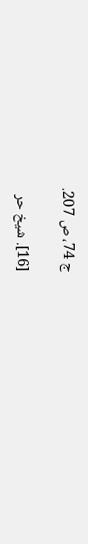ج 74، ص 207.

[16]. شیخ حر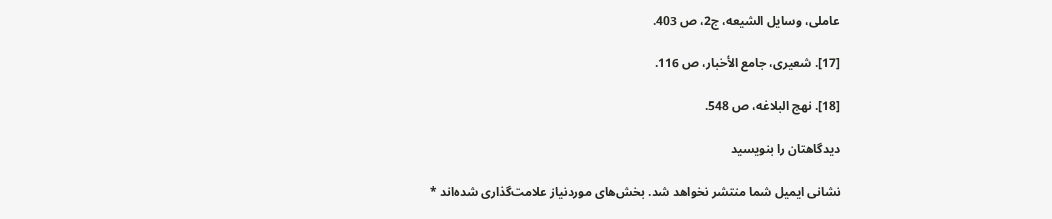عاملی، وسایل الشیعه، ج2، ص 403.

[17]. شعیری، جامع الأخبار، ص 116.

[18]. نهج البلاغه، ص 548.

دیدگاهتان را بنویسید

نشانی ایمیل شما منتشر نخواهد شد. بخش‌های موردنیاز علامت‌گذاری شده‌اند *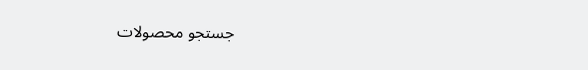جستجو محصولات